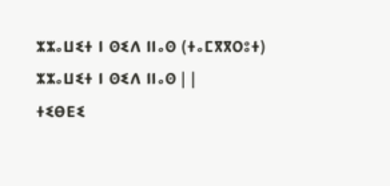ⵣⵣⴰⵡⵉⵜ ⵏ ⵙⵉⴷ ⵏⵏⴰⵙ (ⵜⴰⵎⴳⴳⵔⵓⵜ)
ⵣⵣⴰⵡⵉⵜ ⵏ ⵙⵉⴷ ⵏⵏⴰⵙ | |
ⵜⵉⴱⴹⵉ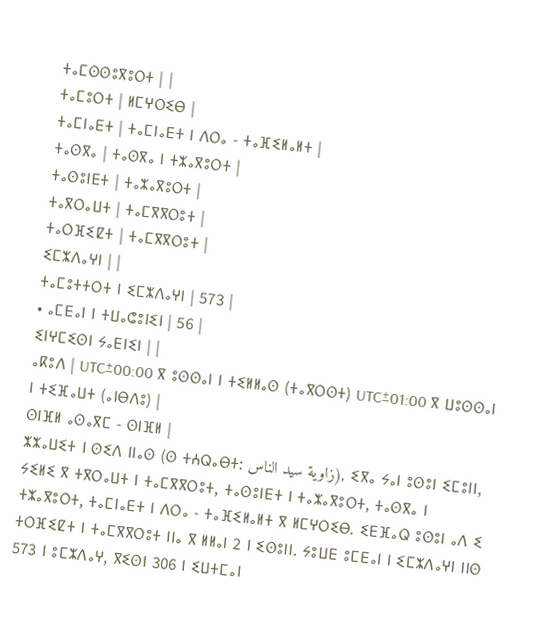ⵜⴰⵎⵙⵙⵓⴳⵓⵔⵜ | |
ⵜⴰⵎⵓⵔⵜ | ⵍⵎⵖⵔⵉⴱ |
ⵜⴰⵎⵏⴰⴹⵜ | ⵜⴰⵎⵏⴰⴹⵜ ⵏ ⴷⵔⴰ - ⵜⴰⴼⵉⵍⴰⵍⵜ |
ⵜⴰⵙⴳⴰ | ⵜⴰⵙⴳⴰ ⵏ ⵜⵣⴰⴳⵓⵔⵜ |
ⵜⴰⵙⵓⵏⴹⵜ | ⵜⴰⵣⴰⴳⵓⵔⵜ |
ⵜⴰⴳⵔⴰⵡⵜ | ⵜⴰⵎⴳⴳⵔⵓⵜ |
ⵜⴰⵔⴼⵉⵇⵜ | ⵜⴰⵎⴳⴳⵔⵓⵜ |
ⵉⵎⵣⴷⴰⵖⵏ | |
ⵜⴰⵎⵓⵜⵜⵔⵜ ⵏ ⵉⵎⵣⴷⴰⵖⵏ | 573 |
• ⴰⵎⴹⴰⵏ ⵏ ⵜⵡⴰⵛⵓⵏⵉⵏ | 56 |
ⵉⵏⵖⵎⵉⵙⵏ ⵢⴰⴹⵏⵉⵏ | |
ⴰⴽⵓⴷ | UTC±00:00 ⴳ ⵓⵙⵙⴰⵏ ⵏ ⵜⵉⵍⵍⴰⵙ (ⵜⴰⴳⵔⵙⵜ) UTC±01:00 ⴳ ⵡⵓⵙⵙⴰⵏ ⵏ ⵜⵉⴼⴰⵡⵜ (ⴰⵏⴱⴷⵓ) |
ⵙⵏⴼⵍ ⴰⵙⴰⴳⵎ - ⵙⵏⴼⵍ |
ⵣⵣⴰⵡⵉⵜ ⵏ ⵙⵉⴷ ⵏⵏⴰⵙ (ⵙ ⵜⵄⵕⴰⴱⵜ: زاوية سيد الناس), ⵉⴳⴰ ⵢⴰⵏ ⵓⵙⵓⵏ ⵉⵎⵓⵏⵏ, ⵢⵉⵍⵉ ⴳ ⵜⴳⵔⴰⵡⵜ ⵏ ⵜⴰⵎⴳⴳⵔⵓⵜ, ⵜⴰⵙⵓⵏⴹⵜ ⵏ ⵜⴰⵣⴰⴳⵓⵔⵜ, ⵜⴰⵙⴳⴰ ⵏ ⵜⵣⴰⴳⵓⵔⵜ, ⵜⴰⵎⵏⴰⴹⵜ ⵏ ⴷⵔⴰ - ⵜⴰⴼⵉⵍⴰⵍⵜ ⴳ ⵍⵎⵖⵔⵉⴱ. ⵉⴹⴼⴰⵕ ⵓⵙⵓⵏ ⴰⴷ ⵉ ⵜⵔⴼⵉⵇⵜ ⵏ ⵜⴰⵎⴳⴳⵔⵓⵜ ⵏⵏⴰ ⴳ ⵍⵍⴰⵏ 2 ⵏ ⵉⵙⵓⵏⵏ. ⵢⵓⵡⴹ ⵓⵎⴹⴰⵏ ⵏ ⵉⵎⵣⴷⴰⵖⵏ ⵏⵏⵙ 573 ⵏ ⵓⵎⵣⴷⴰⵖ, ⴳⵉⵙⵏ 306 ⵏ ⵉⵡⵜⵎⴰⵏ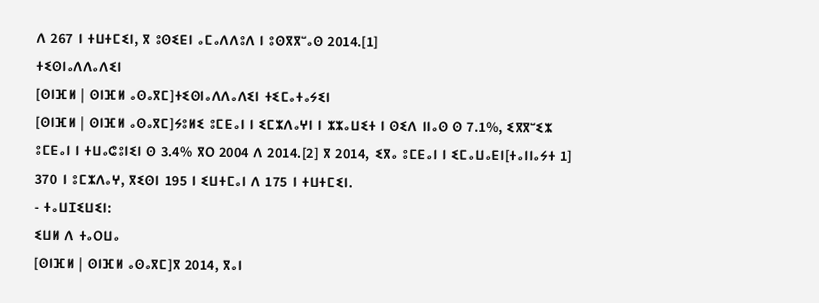ⴷ 267 ⵏ ⵜⵡⵜⵎⵉⵏ, ⴳ ⵓⵙⵉⴹⵏ ⴰⵎⴰⴷⴷⵓⴷ ⵏ ⵓⵙⴳⴳⵯⴰⵙ 2014.[1]
ⵜⵉⵙⵏⴰⴷⴷⴰⴷⵉⵏ
[ⵙⵏⴼⵍ | ⵙⵏⴼⵍ ⴰⵙⴰⴳⵎ]ⵜⵉⵙⵏⴰⴷⴷⴰⴷⵉⵏ ⵜⵉⵎⴰⵜⴰⵢⵉⵏ
[ⵙⵏⴼⵍ | ⵙⵏⴼⵍ ⴰⵙⴰⴳⵎ]ⵢⵓⵍⵉ ⵓⵎⴹⴰⵏ ⵏ ⵉⵎⵣⴷⴰⵖⵏ ⵏ ⵣⵣⴰⵡⵉⵜ ⵏ ⵙⵉⴷ ⵏⵏⴰⵙ ⵙ 7.1%, ⵉⴳⴳⵯⵉⵣ ⵓⵎⴹⴰⵏ ⵏ ⵜⵡⴰⵛⵓⵏⵉⵏ ⵙ 3.4% ⴳⵔ 2004 ⴷ 2014.[2] ⴳ 2014, ⵉⴳⴰ ⵓⵎⴹⴰⵏ ⵏ ⵉⵎⴰⵡⴰⴹⵏ[ⵜⴰⵏⵏⴰⵢⵜ 1] 370 ⵏ ⵓⵎⵣⴷⴰⵖ, ⴳⵉⵙⵏ 195 ⵏ ⵉⵡⵜⵎⴰⵏ ⴷ 175 ⵏ ⵜⵡⵜⵎⵉⵏ.
- ⵜⴰⵡⵊⵉⵡⵉⵏ:
ⵉⵡⵍ ⴷ ⵜⴰⵔⵡⴰ
[ⵙⵏⴼⵍ | ⵙⵏⴼⵍ ⴰⵙⴰⴳⵎ]ⴳ 2014, ⴳⴰⵏ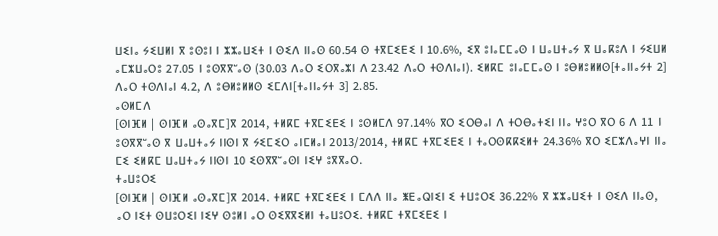ⵡⵉⵏⴰ ⵢⵉⵡⵍⵏ ⴳ ⵓⵙⵓⵏ ⵏ ⵣⵣⴰⵡⵉⵜ ⵏ ⵙⵉⴷ ⵏⵏⴰⵙ 60.54 ⵙ ⵜⴳⵎⵉⴹⵉ ⵏ 10.6%, ⵉⴳ ⵓⵏⴰⵎⵎⴰⵙ ⵏ ⵡⴰⵡⵜⴰⵢ ⴳ ⵡⴰⴽⵓⴷ ⵏ ⵢⵉⵡⵍ ⴰⵎⵣⵡⴰⵔⵓ 27.05 ⵏ ⵓⵙⴳⴳⵯⴰⵙ (30.03 ⴷⴰⵔ ⵉⵔⴳⴰⵣⵏ ⴷ 23.42 ⴷⴰⵔ ⵜⵙⴷⵏⴰⵏ). ⵉⵍⴽⵎ ⵓⵏⴰⵎⵎⴰⵙ ⵏ ⵓⴱⵍⵓⵍⵍⵙ[ⵜⴰⵏⵏⴰⵢⵜ 2] ⴷⴰⵔ ⵜⵙⴷⵏⴰⵏ 4.2, ⴷ ⵓⴱⵍⵓⵍⵍⵙ ⵉⵎⴷⵏ[ⵜⴰⵏⵏⴰⵢⵜ 3] 2.85.
ⴰⵙⵍⵎⴷ
[ⵙⵏⴼⵍ | ⵙⵏⴼⵍ ⴰⵙⴰⴳⵎ]ⴳ 2014, ⵜⵍⴽⵎ ⵜⴳⵎⵉⴹⵉ ⵏ ⵓⵙⵍⵎⴷ 97.14% ⴳⵔ ⵉⵔⴱⴰⵏ ⴷ ⵜⵔⴱⴰⵜⵉⵏ ⵏⵏⴰ ⵖⵓⵔ ⴳⵔ 6 ⴷ 11 ⵏ ⵓⵙⴳⴳⵯⴰⵙ ⴳ ⵡⴰⵡⵜⴰⵢ ⵏⵏⵙⵏ ⴳ ⵢⵉⵎⵉⵔ ⴰⵏⵎⵍⴰⵏ 2013/2014, ⵜⵍⴽⵎ ⵜⴳⵎⵉⴹⵉ ⵏ ⵜⴰⵔⵙⴽⴽⵉⵍⵜ 24.36% ⴳⵔ ⵉⵎⵣⴷⴰⵖⵏ ⵏⵏⴰ ⵎⵉ ⵉⵍⴽⵎ ⵡⴰⵡⵜⴰⵢ ⵏⵏⵙⵏ 10 ⵉⵙⴳⴳⵯⴰⵙⵏ ⵏⵉⵖ ⵓⴳⴳⴰⵔ.
ⵜⴰⵡⵓⵔⵉ
[ⵙⵏⴼⵍ | ⵙⵏⴼⵍ ⴰⵙⴰⴳⵎ]ⴳ 2014. ⵜⵍⴽⵎ ⵜⴳⵎⵉⴹⵉ ⵏ ⵎⴷⴷ ⵏⵏⴰ ⵥⴹⴰⵕⵏⵉⵏ ⵉ ⵜⵡⵓⵔⵉ 36.22% ⴳ ⵣⵣⴰⵡⵉⵜ ⵏ ⵙⵉⴷ ⵏⵏⴰⵙ, ⴰⵔ ⵏⵉⵜ ⵙⵡⵓⵔⵉⵏ ⵏⵉⵖ ⵙⵓⵍⵏ ⴰⵔ ⵙⵉⴳⴳⵉⵍⵏ ⵜⴰⵡⵓⵔⵉ. ⵜⵍⴽⵎ ⵜⴳⵎⵉⴹⵉ ⵏ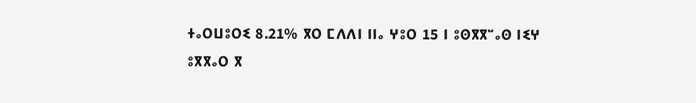ⵜⴰⵔⵡⵓⵔⵉ 8.21% ⴳⵔ ⵎⴷⴷⵏ ⵏⵏⴰ ⵖⵓⵔ 15 ⵏ ⵓⵙⴳⴳⵯⴰⵙ ⵏⵉⵖ ⵓⴳⴳⴰⵔ ⴳ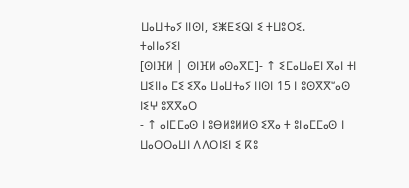ⵡⴰⵡⵜⴰⵢ ⵏⵏⵙⵏ, ⵉⵥⴹⵉⵕⵏ ⵉ ⵜⵡⵓⵔⵉ.
ⵜⴰⵏⵏⴰⵢⵉⵏ
[ⵙⵏⴼⵍ | ⵙⵏⴼⵍ ⴰⵙⴰⴳⵎ]- ↑ ⵉⵎⴰⵡⴰⴹⵏ ⴳⴰⵏ ⵜⵏ ⵡⵉⵏⵏⴰ ⵎⵉ ⵉⴳⴰ ⵡⴰⵡⵜⴰⵢ ⵏⵏⵙⵏ 15 ⵏ ⵓⵙⴳⴳⵯⴰⵙ ⵏⵉⵖ ⵓⴳⴳⴰⵔ
- ↑ ⴰⵏⵎⵎⴰⵙ ⵏ ⵓⴱⵍⵓⵍⵍⵙ ⵉⴳⴰ ⵜ ⵓⵏⴰⵎⵎⴰⵙ ⵏ ⵡⴰⵔⵔⴰⵡⵏ ⴷⴷⵔⵏⵉⵏ ⵉ ⴽⵓ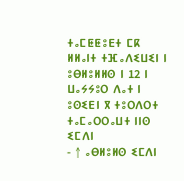ⵜⴰⵎⵟⵟⵓⴹⵜ ⵎⴽ ⵍⵍⴰⵏⵜ ⵜⴼⴰⴷⵉⵡⵉⵏ ⵏ ⵓⴱⵍⵓⵍⵍⵙ ⵏ 12 ⵏ ⵡⴰⵢⵢⵓⵔ ⴷⴰⵜ ⵏ ⵓⵙⵉⴹⵏ ⴳ ⵜⵓⵔⴷⵔⵜ ⵜⴰⵎⴰⵔⵔⴰⵡⵜ ⵏⵏⵙ ⵉⵎⴷⵏ
- ↑ ⴰⴱⵍⵓⵍⵙ ⵉⵎⴷⵏ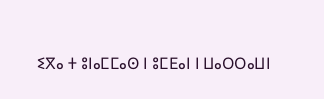ⵉⴳⴰ ⵜ ⵓⵏⴰⵎⵎⴰⵙ ⵏ ⵓⵎⴹⴰⵏ ⵏ ⵡⴰⵔⵔⴰⵡⵏ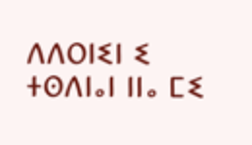ⴷⴷⵔⵏⵉⵏ ⵉ ⵜⵙⴷⵏⴰⵏ ⵏⵏⴰ ⵎⵉ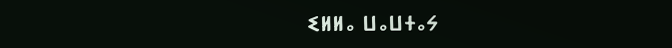ⵉⵍⵍⴰ ⵡⴰⵡⵜⴰⵢ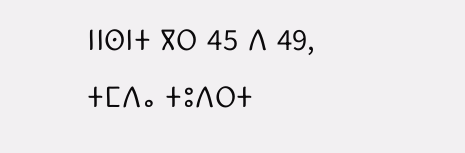ⵏⵏⵙⵏⵜ ⴳⵔ 45 ⴷ 49, ⵜⵎⴷⴰ ⵜⵓⴷⵔⵜ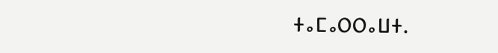ⵜⴰⵎⴰⵔⵔⴰⵡⵜ.